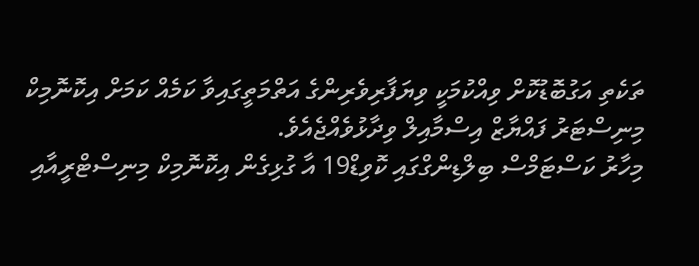ތަކެތި އަގުބޮޑުކޮށް ވިއްކުމަކީ ވިޔަފާރިވެރިންގެ އަތްމަތީގައިވާ ކަމެއް ކަމަށް އިކޮނޮމިކް މިނިސްޓަރު ފައްޔާޒް އިސްމާއިލް ވިދާޅުވެއްޖެއެވެ.
މިހާރު ކަސްޓަމްސް ބިލްޑިންގްގައި ކޮވިޑް19 އާ ގުޅިގެން އިކޮނޮމިކް މިނިސްޓްރީއާއި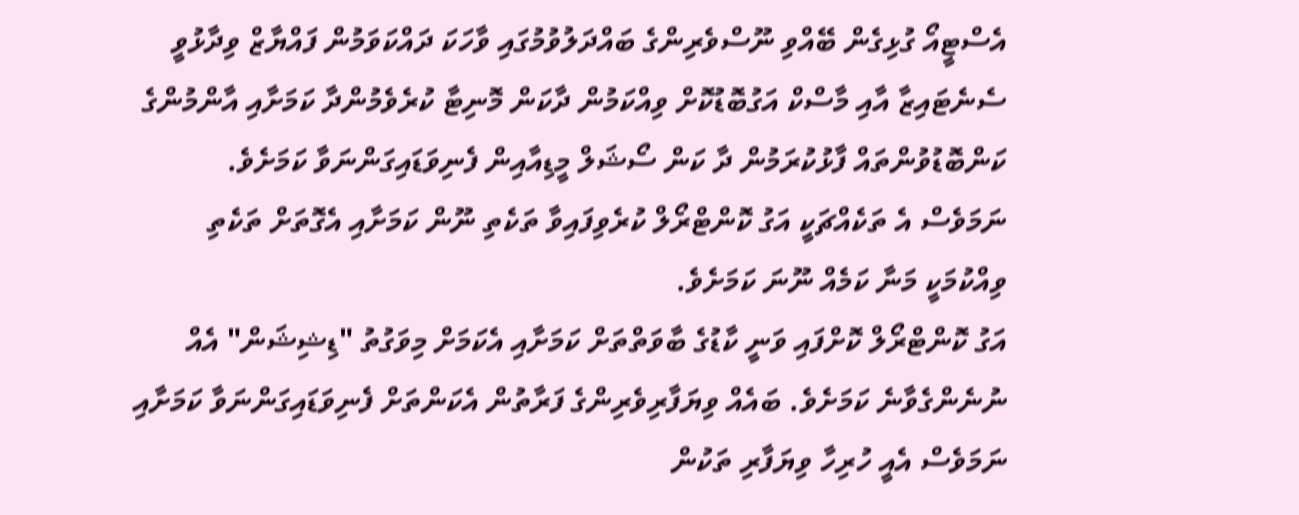އެސްޓީއޯ ގުޅިގެން ބޭއްވި ނޫސްވެރިންގެ ބައްދަލުވުމުގައި ވާހަކަ ދައްކަވަމުން ފައްޔާޒް ވިދާޅުވީ ސެނެޓައިޒާ އާއި މާސްކް އަގުބޮޑުކޮށް ވިއްކަމުން ދާކަން މޮނިޓާ ކުރެވެމުންދާ ކަމަށާއި އާންމުންގެ ކަންބޮޑުވުންތައް ފާޅުކުރަމުން ދާ ކަން ސޯޝަލް މީޑިއާއިން ފެނިވަޑައިގަންނަވާ ކަމަށެވެ. ނަމަވެސް އެ ތަކެއްޗަކީ އަގު ކޮންޓްރޯލް ކުރެވިފައިވާ ތަކެތި ނޫން ކަމަށާއި އެގޮތަށް ތަކެތި ވިއްކުމަކީ މަނާ ކަމެއް ނޫނަ ކަމަށެވެ.
އަގު ކޮންޓްރޯލް ކޮށްފައި ވަނީ ކާޑުގެ ބާވަތްތަށް ކަމަށާއި އެކަމަށް މިވަގުތު "ޑިޝިޝަން" އެއް ނުނެންގެވާނެ ކަމަށެވެ. ބައެއް ވިޔަފާރިވެރިންގެ ފަރާތުން އެކަންތަށް ފެނިވަޑައިގަންނަވާ ކަމަށާއި ނަމަވެސް އެއީ ހުރިހާ ވިޔަފާރި ތަކުން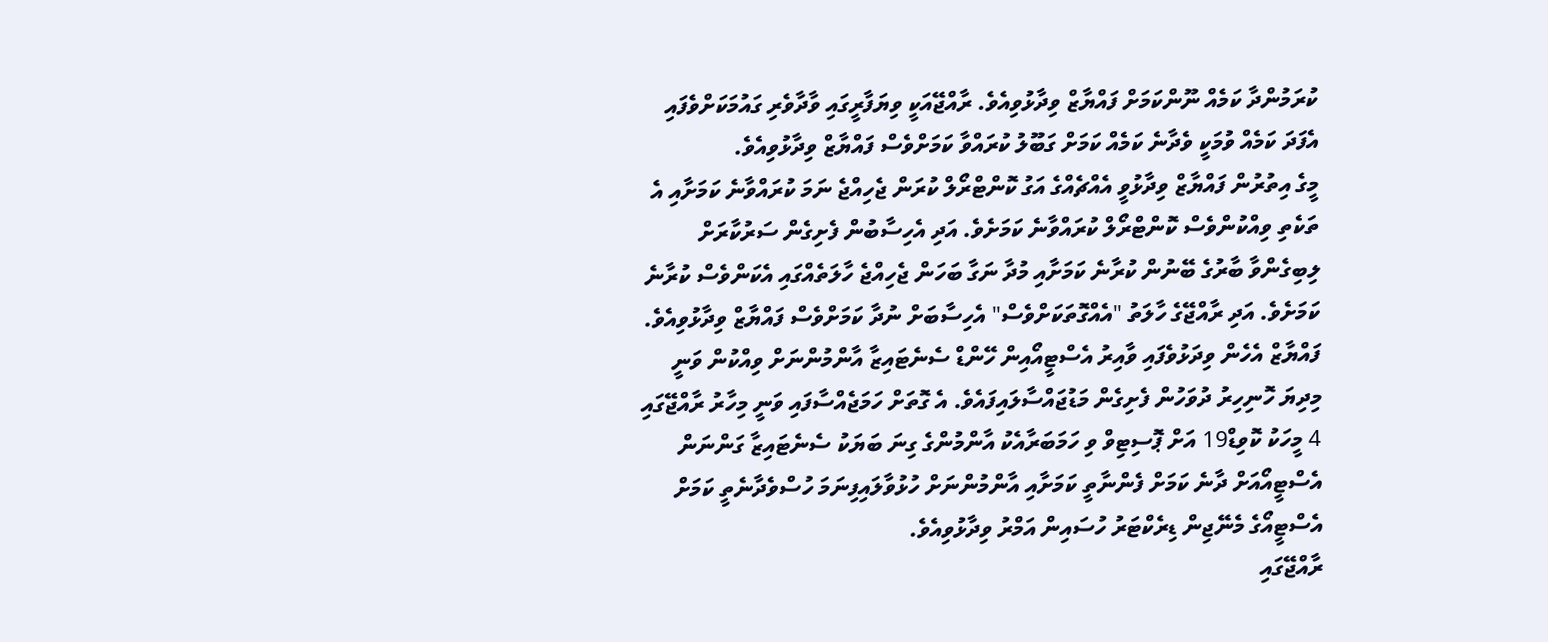ކުރަމުންދާ ކަމެއް ނޫންކަމަށް ފައްޔާޒް ވިދާޅުވިއެވެ. ރާއްޖޭއަކީ ވިޔަފާރީގައި ވާދާވެރި ގައުމަކަށްވެފައި އެފަދަ ކަމެއް ވުމަކީ ވެދާނެ ކަމެއް ކަމަށް ގަބޫލު ކުރައްވާ ކަމަށްވެސް ފައްޔާޒް ވިދާޅުވިއެވެ.
މީގެ އިތުރުން ފައްޔާޒް ވިދާޅުވީ އެއްޗެއްގެ އަގު ކޮންޓްރޯލް ކުރަން ޖެހިއްޖެ ނަމަ ކުރައްވާނެ ކަމަށާއި އެ ތަކެތި ވިއްކުންވެސް ކޮންޓްރޯލް ކުރައްވާނެ ކަމަށެވެ. އަދި އެހިސާބުން ފެށިގެން ސަރުކާރަށް ލިބިގެންވާ ބާރުގެ ބޭނުން ކުރާނެ ކަމަށާއި މުދާ ނަގާ ބަހަން ޖެހިއްޖެ ހާލަތެއްގައި އެކަންވެސް ކުރާނެ ކަމަށެވެ. އަދި ރާއްޖޭގެ ހާލަތު "އެއްގޮތަކަށްވެސް" އެހިސާބަށް ނުދާ ކަމަށްވެސް ފައްޔާޒް ވިދާޅުވިއެވެ.
ފައްޔާޒް އެހެން ވިދަޅުވެފައި ވާއިރު އެސްޓީއޯއިން ހޭންޑް ސެނެޓައިޒާ އާންމުންނަށް ވިއްކުން ވަނީ މިދިޔަ ހޮނިހިރު ދުވަހުން ފެށިގެން މަޑުޖައްސާލައިފައެވެ. އެ ގޮތަށް ހަމަޖެއްސާފައި ވަނީ މިހާރު ރާއްޖޭގައި 4 މީހަކު ކޮވިޑް19 އަށް ޕޮސިޓިވް ވި ހަމަބަރާއެކު އާންމުންގެ ގިނަ ބަޔަކު ސެނެޓައިޒާ ގަންނަން އެސްޓީއޯއަށް ދާނެ ކަމަށް ފެންނާތީ ކަމަށާއި އާންމުންނަށް ހުޅުވާލައިފިނަމަ ހުސްވެދާނެތީ ކަމަށް އެސްޓީއޯގެ މެނޭޖިން ޑިރެކްޓަރު ހުސައިން އަމްރު ވިދާޅުވިއެވެ.
ރާއްޖޭގައި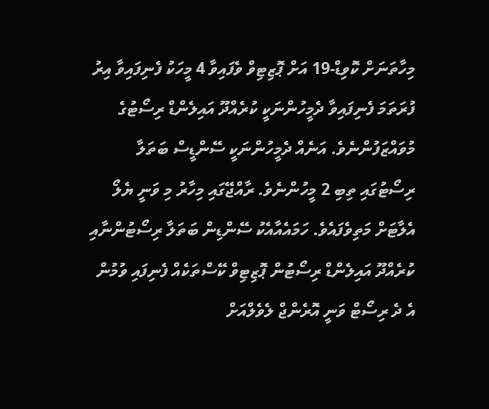މިހާތަނަށް ކޮވިޑް-19 އަށް ޕޮޒިޓިވް ވެފައިވާ 4 މީހަކު ފެނިފައިވާ އިރު ފުރަތަމަ ފެނިފައިވާ ދެމީހުންނަކީ ކުރެއްދޫ އައިލެންޑް ރިސޯޓުގެ މުވައްޒަފުންނެވެ. އަނެއް ދެމީހުންނަކީ ސޭންޑީސް ބަތަލާ ރިސޯޓުގައި ތިބި 2 މީހުންނެވެ. ރާއްޖޭގައި މިހާރު މި ވަނީ ޔެލޯ އެލާޓަށް މަތިވެފައެވެ. ހަމައެއާއެކު ސޭންޑިން ބަތަލާ ރިސޯޓުންނާއި ކުރެއްދޫ އައިލެންޑް ރިސޯޓުން ޕޮޒިޓިވް ކޭސްތަކެއް ފެނިފައި ވުމުން އެ ދެ ރިސޯޓް ވަނީ އޮރެންޖް ލެވެލްއަށް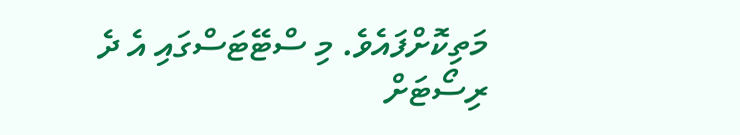މަތިކޮށްފައެވެ. މި ސްޓޭޓަސްގައި އެ ދެ ރިސޯޓަށް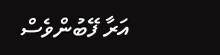އަރާ ފޭބުންވެސް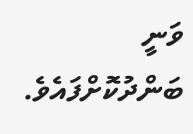ވަނީ ބަންދުކޮށްފައެވެ.